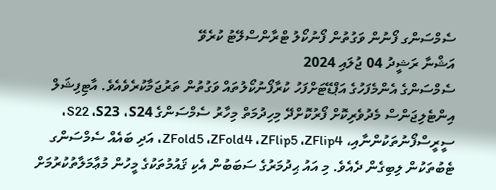ސެމްސަންގ ފޯނުން ވަގުތުން ފޯނުކޯލު ޓްރާންސްލޭޓު ކުރެވޭ
އަޝްނާ ރަޝީދު 04 ޖުލައި 2024
ސެމްސަންގެ އެންމެފަހުގެ އަޕްޑޭޓަށްފަހު ކުރާފޯނުކޯލުތައް ވަގުތުން ތަރުޖަމާކުރެވެއެވެ. އާޓިފިޝަލް އިންޓެލިޖަންސް މެދުވެރިކޮށް ފޯރުކޮށްދޭ މިހިދުމަތް މިހާރު ސެމްސަންގެ S22 ،S23 ،S24، ސީރީސްފޯނުތަކުންނާއި، ZFold5 ،ZFold4 ،ZFlip5 ،ZFlip4، އަދި ބައެއް ސެމްސަންގ ޓެބުތަކުން ލިބިގެން ދެއެވެ. މި އައު ޙިދުމަރުގެ ސަބަބުން އެކި ޤައުމުތަކުގެ މީހުން މުޢާމަލާތުކުރުމަށް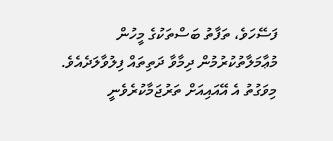ފަސޭހަވެ، ތަފާތު ބަސްތަކުގެ މީހުން މުޢާމަލާތުކުރުމުން ދިމާވާ ދަތިތައް ފިލުވާލަދެއެވެ.
މިވަގުތު އެ އޭއައިއަށް ތަރުޖަމާކުރެވެނީ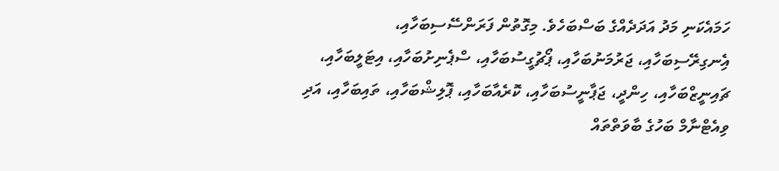ހަމައެކަނި މަދު އަދަދެއްގެ ބަސްބަހެވެ. މިގޮތުން ފަރަންސޭސިބަހާއި، އެިނގިރޭސިބަހާއި، ޖަރުމަނުބަހާއި، ޕޯޗުގީސުބަހާއި، ސްޕެނިށުބަހާއި، އިޓަލީބަހާއި، ޗައިނީޒްބަހާއި، ހިންދީ، ޖަޕާނީސުބަހާއި، ކޮރެއާބަހާއި، ޕޮލިޝްބަހާއި، ތައިބަހާއި، އަދި ވިއެޓްނާމް ބަހުގެ ބާވަތްތައް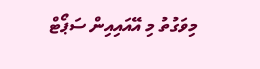މިވަގުތު މި އޭއައިއިން ސަޕޯޓް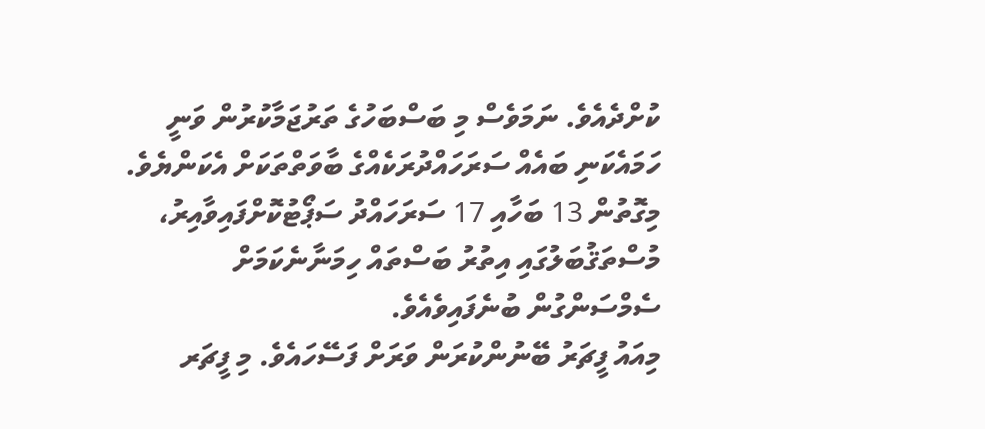ކުށްދެއެވެ. ނަމަވެސް މި ބަސްބަހުގެ ތަރުޖަމާކުރުން ވަނީ ހަމައެކަނި ބައެއް ސަރަހައްދުރަކެއްގެ ބާވަތްތަކަށް އެކަންޔެވެ. މިގޮތުން 13 ބަހާއި 17 ސަރަހައްދު ސަޕޯޓުކޮށްފައިވާއިރު، މުސްތަޤުބަލުގައި އިތުރު ބަސްތައް ހިމަނާނެކަމަށް ސެމްސަންގުން ބުނެފައިވެއެވެ.
މިއައު ފީޗަރު ބޭނުންކުރަން ވަރަށް ފަސޭހައެވެ. މި ފީޗަރ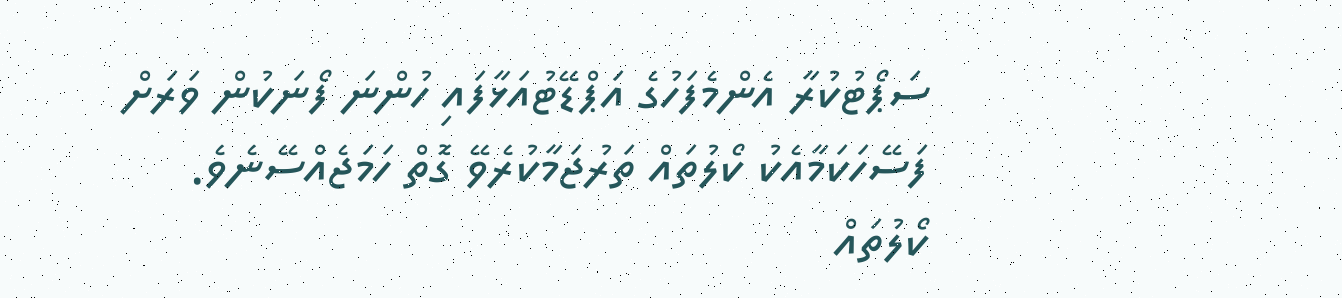ސަޕޯޓުކުރާ އެންމެފަހުގެ އަޕްޑޭޓުއަޅާފައި ހުންނަ ފޯނަކުން ވަރަށް ފަސޭހަކަމާއެކު ކޯލުތައް ތަރުޖަމާކުރެވޭ ގޮތް ހަމަޖެއްސޭނެވެ. ކޯލުތައް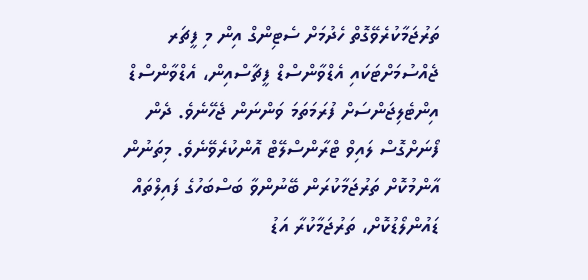ތަރުޖަމާކުރެވޭގޮތް ހެދުމަށް ސެޓިންގް އިން މި ފީޗަރ ޖެއްސުމަށްޓަކައި އެޑްވާންސްޑް ފީޗާސްއިން، އެޑްވާންސްޑް އިންޓެލިޖަންސަށް ފުރަމަތަމަ ވަންނަން ޖެހޭނެވެ. ދެން ފޯނަށްގޮސް ލައިވް ޓްރާންސްލޭޓް އޮންކުރެވޭނެވެ. މިތަނުން އާންމުކޮށް ތަރުޖަމާކުރަން ބޭނުންވާ ބަސްބަހުގެ ފައިލްތައް ޑައުންލޯޑުކޮށް، ތަރުޖަމާކުރާ އަޑު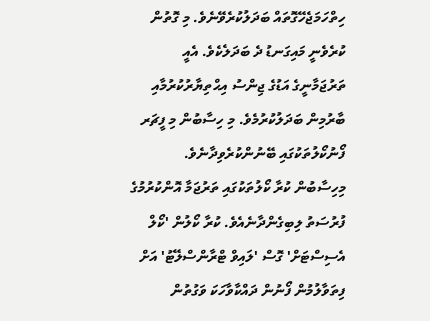ހިތްހަމަޖެހޭގޮތައް ބަދަލުކުރެވޭނެވެ. މި ގޮތުން ކުރެވެނީ މައިގަނޑު ދެ ބަދަލެކެވެ. އެއީ ތަރުޖަމާނީގެ އަޑުގެ ޖިންސު އިޙްތިޔާރުކުރުމާއި ބާރުމިން ބަދަލުކުރުމެވެ. މި ހިސާބުން މި ފީޗަރ ފޯނުކޯލުތަކުގައި ބޭނުންކުރެވިދާނެވެ.
މިހިސާބުން ކުރާ ކޯލުތަކުގައި ތަރުޖަމާ އޮންކުރުމުގެ ފުރުސަތު ލިބިގެންދާނެއެވެ. ކުރާ ކޯލުން 'ކޯލް އެސިސްޓަށް' ގޮސް 'ލައިވް ޓްރާންސްލޭޓު' އަށް ފިތަވާލުމުން ފޯނުން ދައްކާވާހަކަ ވަގުތުން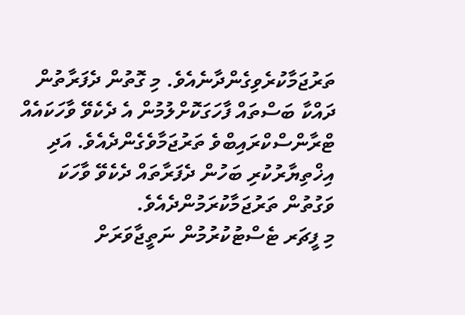ތަރުޖަމާކުރެވިގެންދާނެއެވެ. މި ގޮތުން ދެފަރާތުން ދައްކާ ބަސްތައް ފާހަގަކޮށްލުމުން އެ ދެކެވޭ ވާހަކައެއް ޓްރާންސްކްރައިބްވެ ތަރުޖަމާވެގެންދެއެވެ. އަދި އިޚްތިޔާރުކުރި ބަހުން ދެފަރާތައް ދެކެވޭ ވާހަކަ ވަގުތުން ތަރުޖަމާކުރަމުންދެއެވެ.
މި ފީޗަރ ޓެސްޓުކުރުމުން ނަތީޖާވަރަށް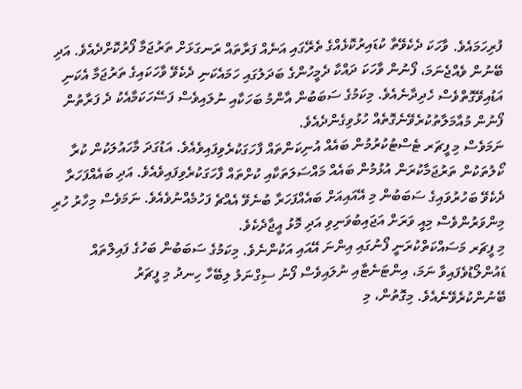ފުރިހަމައެވެ. ވާހަކަ ދެކެވޭތާ ކުޑައިރުކޮޅެއްގެ ތެރޭގައި އަނެއް ފަރާތައް ރަނގަޅަށް ތަރުޖަމާ ފޯރުކޮށްދެއެވެ. އަދި ބޭނުން ވެއްޖެނަމަ، ފޯނުން ވާހަކަ ދައްކާ ދެމީހުންގެ ބަދަލުގައި ހަމައެކަނި ދެކެވޭ ވާހަކައިގެ ތަރުޖަމާ އެކަނި އަޑުއިވޭގޮތްވެސް ހެދިދާނެއެވެ. މިކަމުގެ ސަބަބުން އާންމު ބަހަކާއި ނުލައިވެސް ފަސޭހަކަމާއެކު ދެ ފަރާތުން ފޯނުން މުއާމަލާތުކުރެވޭނެގޮތެއް ހުޅުވިގެންދެއެވެ.
ނަމަވެސް މި ފީޗަރ ޓެސްޓުކުރުމުން ބައެއް އުނިކަންތައް ފާހަގަކުރެވިފައިވެއެވެ. އަޑުގަދަ މާހައުލަކުން ކުރާ ކޯލުތަކުން ތަރުޖަމާކުރަން އުޅުމުން ބައެއް މައްސަލަތަކާއި ކުށްތައް ފާހަގަކުރެވިފައިވެއެވެ. އަދި ބައެއްފަހަރާ ދެކެވޭ ބަހުރުވައިގެ ސަބަބުން މި އޭއައިއަށް ބައެއްފަހަރާ ބުނެވޭ އެއްޗެ ފަހުމެއްނުވެއެވެ. ނަމަވެސް މިހާރު ހުރި މިންވަރުންވެސް މިއީ ވަރަށް އަޖައިބުވަނިވި އަދި މޮޅު އީޖާދެކެވެ.
މި ފީޗަރ މަސައްކަތްކުރަނީ ފޯނުގައި އިންނަ އޭއައި އަކުންނެވެ. މިކަމުގެ ސަބަބުން ބަހުގެ ފައިލްތައް ޑައުންލޯޑުވެފައިވާ ނަމަ، އިންޓަނެޓާއި ނުލައިވެސް ފޯނު ސިގްނަލު ލިބޭހާ ހިނދު މި ފީޗަރު ބޭނުންކުރެވޭނެއެވެ. މިގޮތުން، މި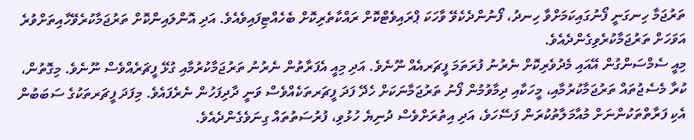ތަރުޖަމާ ހިނގަނީ ފޯނުގައިކަމަށްވާ ހިނދު، ފޯނުންދެކެވޭ ވާހަކަ ޕްރައިވެޓްކޮށް ރައްކާތެރިކޮށް ބެހެއްޓިފައިވެއެވެ. އަދި އޮންލައިންކޮށް ތަރުޖަމާކުރެވޭހާއިތަށްވުރެ އަވަހަށް ތަރުޖަމާކުރެވިގެންދެއެވެ.
މިއީ ސެމްސަންގުން އޭއައި މެދުވެރިކޮށް ނެރުނު ފުރަތަމަ ފީޗަރއެއް ނޫނެވެ. އަދި މިއީ އެފަރާތުން ނެރުނު ތަރުޖަމާކުރުމާއި ގުޅޭ ފީޗަރެއްވެސް ނޫނެވެ. މިގޮތުން، ކުރާ މެސެޖުތައް ތަރުޖަމާކުރުމާއި، މީހަކާއި ދިމާވުމުން ފޯނު ތަރުޖަމާނަކަށް ހެދޭ ފަދަ ފީޗަރތަކެއްވެސް ވަނީ ދާދިފަހުން ނެރެފައެވެ. މިފަދަ ފީޗަރތަކުގެ ސަބަބުން އެކި ފަރާތްތަކުންނަށް މުއާމަލާތުކުރަން ފަސޭހަވެ، އަދި އިތުރަށްވެސް ދުނިޔެ ހުޅުވި، ފުރުސަތުތައް ގިނަވެގެންދެއެވެ.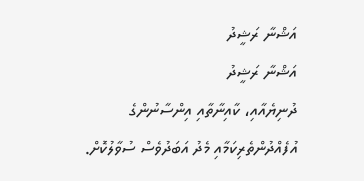އަޝްނާ ރަޝީދު
އަޝްނާ ރަޝީދު
ދުނިޔެއާއި، ކާއިނާތާއި އިންސާނުންގެ އުފެއްދުންތެރިކަމާއި މެދު އަބަދުވެސް ސުވާލުކޮށް.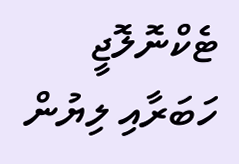ޓެކްނޮލޮޖީ ހަބަރާއި ލިޔުން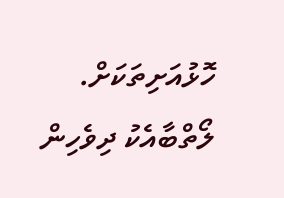ހޮޅުއަށިތަކަށް.
ލޯތްބާއެކު ދިވެހިން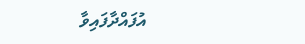އުފައްދާފައިވާ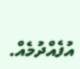އުފެއްދުމެއް.